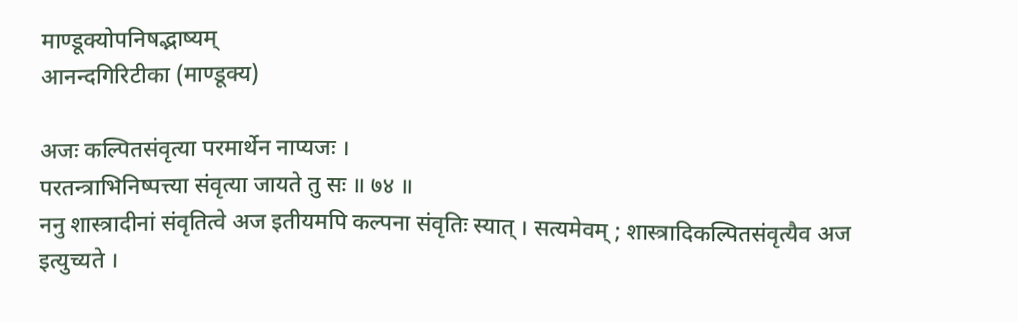माण्डूक्योपनिषद्भाष्यम्
आनन्दगिरिटीका (माण्डूक्य)

अजः कल्पितसंवृत्या परमार्थेन नाप्यजः ।
परतन्त्राभिनिष्पत्त्या संवृत्या जायते तु सः ॥ ७४ ॥
ननु शास्त्रादीनां संवृतित्वे अज इतीयमपि कल्पना संवृतिः स्यात् । सत्यमेवम् ; शास्त्रादिकल्पितसंवृत्यैव अज इत्युच्यते ।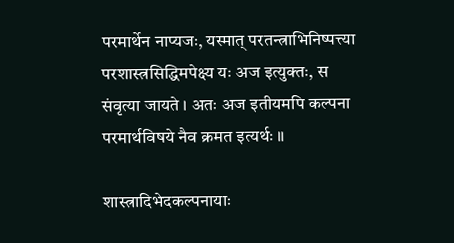परमार्थेन नाप्यजः, यस्मात् परतन्त्राभिनिष्पत्त्या परशास्त्रसिद्धिमपेक्ष्य यः अज इत्युक्तः, स संवृत्या जायते । अतः अज इतीयमपि कल्पना परमार्थविषये नैव क्रमत इत्यर्थः ॥

शास्त्रादिभेदकल्पनायाः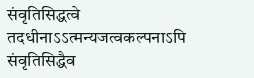संवृतिसिद्धत्वे तदधीनाऽऽत्मन्यजत्वकल्पनाऽपि संवृतिसिद्धैव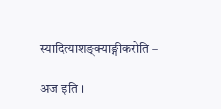स्यादित्याशङ्क्याङ्गीकरोति –

अज इति ।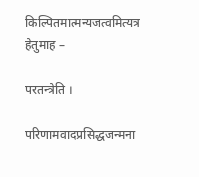किल्पितमात्मन्यजत्वमित्यत्र हेतुमाह –

परतन्त्रेति ।

परिणामवादप्रसिद्धजन्मना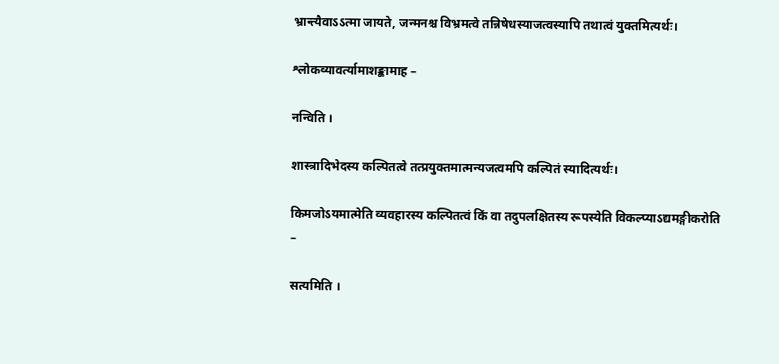भ्रान्त्यैवाऽऽत्मा जायते, जन्मनश्च विभ्रमत्वे तन्निषेधस्याजत्वस्यापि तथात्वं युक्तमित्यर्थः।

श्लोकव्यावर्त्यामाशङ्कामाह –

नन्विति ।

शास्त्रादिभेदस्य कल्पितत्वे तत्प्रयुक्तमात्मन्यजत्वमपि कल्पितं स्यादित्यर्थः।

किमजोऽयमात्मेति व्यवहारस्य कल्पितत्वं किं वा तदुपलक्षितस्य रूपस्येति विकल्प्याऽद्यमङ्गीकरोति –

सत्यमिति ।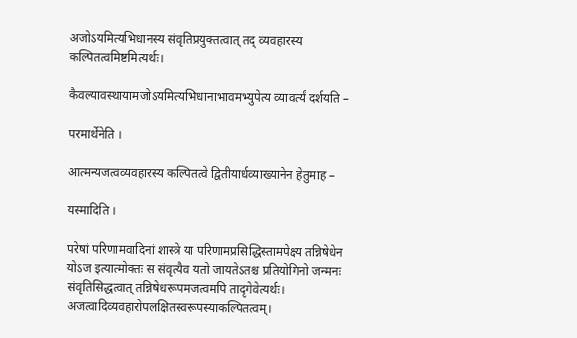अजोऽयमित्यभिधानस्य संवृतिप्रयुक्तत्वात् तद् व्यवहारस्य कल्पितत्वमिष्टमित्यर्थः।

कैवल्यावस्थायामजोऽयमित्यभिधानाभावमभ्युपेत्य व्यावर्त्यं दर्शयति –

परमार्थेनेति ।

आत्मन्यजत्वव्यवहारस्य कल्पितत्वे द्वितीयार्धव्याख्यानेन हेतुमाह –

यस्मादिति ।

परेषां परिणामवादिनां शास्त्रे या परिणामप्रसिद्धिस्तामपेक्ष्य तन्निषेधेन योऽज इत्यात्मोक्तः स संवृत्यैव यतो जायतेऽतश्च प्रतियोगिनो जन्मनः संवृतिसिद्धत्वात् तन्निषेधरूपमजत्वमपि तादृगेवेत्यर्थः। अजत्वादिव्यवहारोपलक्षितस्वरूपस्याकल्पितत्वम्।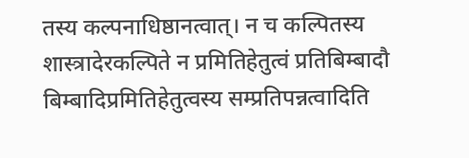तस्य कल्पनाधिष्ठानत्वात्। न च कल्पितस्य शास्त्रादेरकल्पिते न प्रमितिहेतुत्वं प्रतिबिम्बादौ बिम्बादिप्रमितिहेतुत्वस्य सम्प्रतिपन्नत्वादिति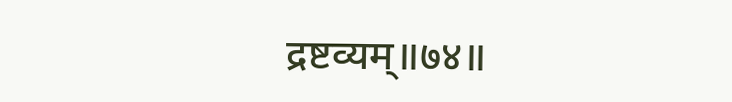द्रष्टव्यम्॥७४॥